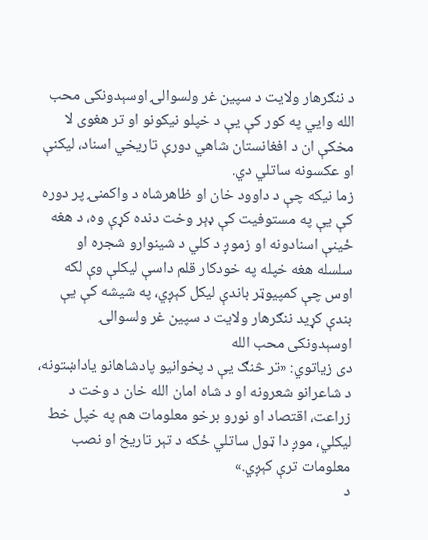د ننګرهار ولایت د سپین غر ولسوالۍ اوسېدونکی محب الله وایي په کور کې یې د خپلو نیکونو او تر هغوی لا مخکې ان د افغانستان شاهي دورې تاریخي اسناد، لیکنې او عکسونه ساتلي دي.
زما نیکه چې د داوود خان او ظاهرشاه د واکمنۍ پر دوره کې یې په مستوفیت کې ډېر وخت دنده کړې وه، د هغه ځینې اسنادونه او زموږ د کلي د شینوارو شجره او سلسله هغه خپله په خودکار قلم داسې لیکلې وې لکه اوس چې کمپیوټر باندې لیکل کېږي، په شیشه کې یې بندې کړيد ننګرهار ولایت د سپین غر ولسوالۍ اوسېدونکی محب الله
دی زیاتوي: «تر څنګ یې د پخوانیو پادشاهانو یاداښتونه، د شاعرانو شعرونه او د شاه امان الله خان د وخت د زراعت، اقتصاد او نورو برخو معلومات هم په خپل خط لیکلي، موږ دا ټول ساتلي ځکه د تېر تاریخ او نصب معلومات ترې کېږي.»
د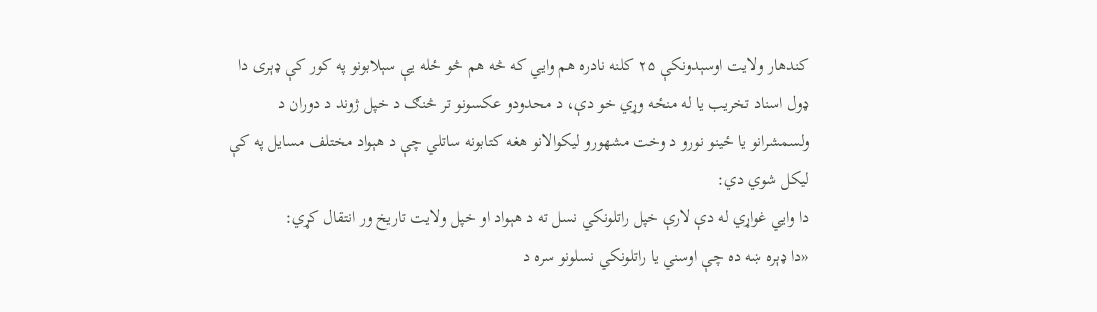کندهار ولایت اوسېدونکې ۲۵ کلنه نادره هم وایي که څه هم څو ځله یې سېلابونو په کور کې ډېری دا ډول اسناد تخریب یا له منځه وړي خو دې، د محدودو عکسونو تر څنګ د خپل ژوند د دوران د ولسمشرانو یا ځینو نورو د وخت مشهورو لیکوالانو هغه کتابونه ساتلي چې د هېواد مختلف مسایل په کې لیکل شوي دي:
دا وایي غواړي له دې لارې خپل راتلونکي نسل ته د هېواد او خپل ولایت تاریخ ور انتقال کړي:
«دا ډېره ښه ده چې اوسني یا راتلونکي نسلونو سره د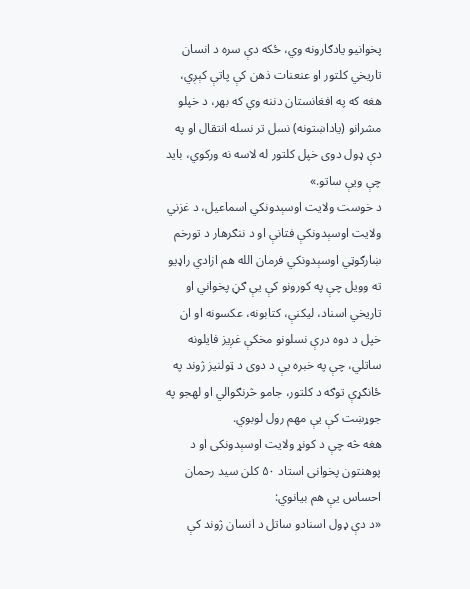پخوانیو یادګارونه وي، ځکه دې سره د انسان تاریخي کلتور او عنعنات ذهن کې پاتې کېږي، هغه که په افغانستان دننه وي که بهر، د خپلو مشرانو (یاداښتونه) نسل تر نسله انتقال او په دې ډول دوی خپل کلتور له لاسه نه ورکوي، باید چې ویې ساتو.»
د خوست ولایت اوسېدونکي اسماعیل، د غزني ولایت اوسېدونکې فتانې او د ننګرهار د تورخم ښارګوټي اوسېدونکي فرمان الله هم ازادي راډیو ته وویل چې په کورونو کې یې ګڼ پخواني او تاریخي اسناد، لیکنې، کتابونه، عکسونه او ان خپل د دوه درې نسلونو مخکې غږیز فایلونه ساتلي، چې په خبره یې د دوی د ټولنیز ژوند په ځانګړې توګه د کلتور، جامو څرنګوالي او لهجو په جوړښت کې یې مهم رول لوبوي.
هغه څه چې د کونړ ولایت اوسېدونکی او د پوهنتون پخوانی استاد ۵۰ کلن سید رحمان احساس یې هم بیانوي:
«د دې ډول اسنادو ساتل د انسان ژوند کې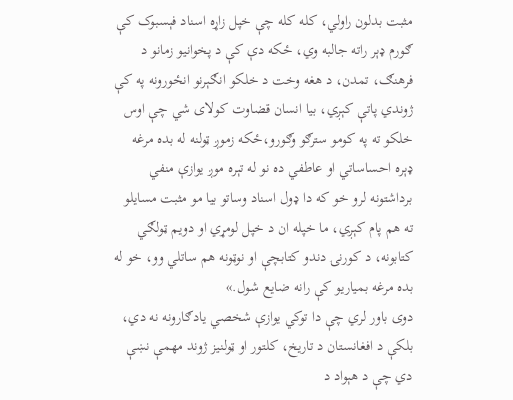مثبت بدلون راولي، کله کله چې خپل زاړه اسناد فېسبوک کې ګورم ډېر راته جالبه وي، ځکه دې کې د پخوانیو زمانو د فرهنګ، تمدن، د هغه وخت د خلکو انګېرنو انځورونه په کې ژوندي پاتې کېږي، بیا انسان قضاوت کولای شي چې اوس خلکو ته په کومو سترګو وګورو،ځکه زموږ ټولنه له بده مرغه ډېره احساساتي او عاطفي ده نو له تېره موږ یوازې منفي برداشتونه لرو خو که دا ډول اسناد وساتو بیا مو مثبت مسایلو ته هم پام کېږي، ما خپله ان د خپل لومړي او دویم ټولګي کتابونه، د کورنۍ دندو کتابچې او نوټونه هم ساتلي وو، خو له بده مرغه بمیاریو کې رانه ضایع شول.»
دوی باور لري چې دا توکي یوازې شخصي یادګارونه نه دي، بلکې د افغانستان د تاریخ، کلتور او ټولنیز ژوند مهمې نښې دي چې د هېواد د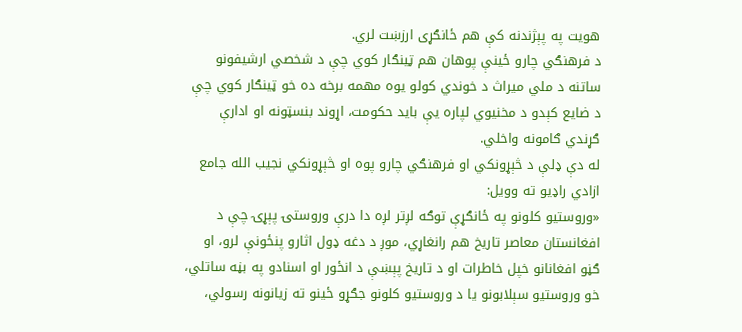هویت په پېژندنه کې هم ځانګړی ارزښت لري.
د فرهنګي چارو ځینې پوهان هم ټینګار کوي چې د شخصي ارشیفونو ساتنه د ملي میراث د خوندي کولو یوه مهمه برخه ده خو ټینګار کوي چې د ضایع کېدو د مخنیوي لپاره یې باید حکومت، اړوند بنسټونه او ادارې ګړندي ګامونه واخلي.
له دې ډلې د څېړونکي او فرهنګي چارو پوه او څېړونکي نجیب الله جامع ازادي راډیو ته وویل:
«وروستیو کلونو په ځانګړې توګه لږتر لږه دا درې وروستۍ پېړۍ چې د افغانستان معاصر تاریخ هم رانغاړي، موږ د دغه ډول اثارو پنځونې لرو، او ګڼو افغانانو خپل خاطرات او د تاریخ پېښې د انځور او اسنادو په بڼه ساتلي، خو وروستیو سېلابونو یا د وروستیو کلونو جګړو ځینو ته زیانونه رسولي،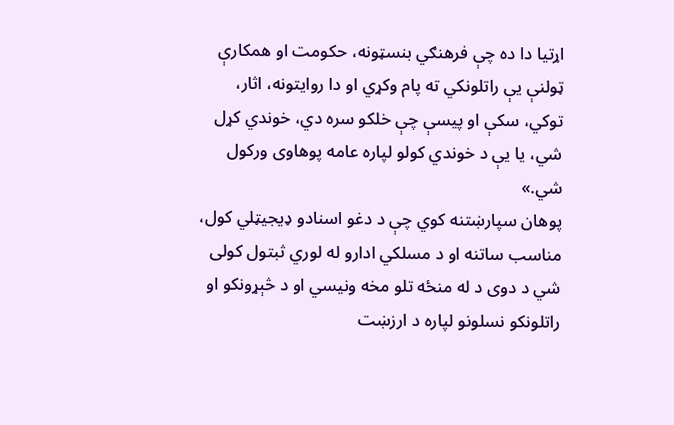اړتیا دا ده چې فرهنګي بنسټونه، حکومت او همکارې ټولنې یې راتلونکي ته پام وکړي او دا روایتونه، اثار، توکي، سکې او پیسې چې خلکو سره دي، خوندي کړل شي، یا یې د خوندي کولو لپاره عامه پوهاوی ورکول شي.»
پوهان سپارښتنه کوي چې د دغو اسنادو ډیجیټلي کول، مناسب ساتنه او د مسلکي ادارو له لوري ثبتول کولی شي د دوی د له منځه تلو مخه ونیسي او د څېړونکو او راتلونکو نسلونو لپاره د ارزښت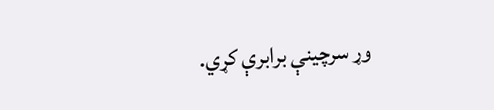وړ سرچینې برابرې کړي.